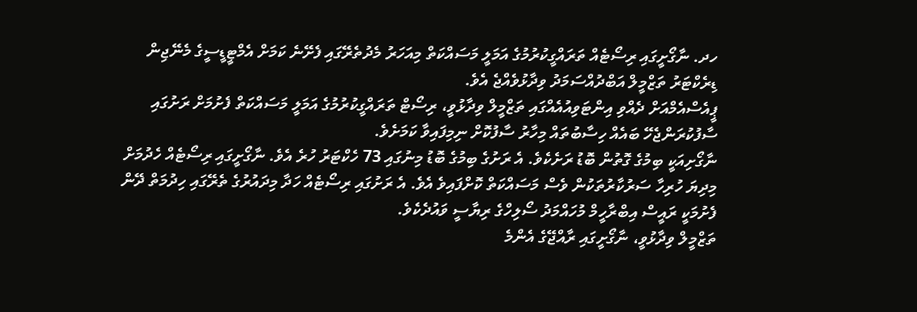ހދ. ނާގޯށީގައި ރިސޯޓެއް ތަރައްގީކުރުމުގެ އަމަލީ މަސައްކަތް މިއަހަރު މެދުތެރޭގައި ފެށޭނެ ކަމަށް އެމްޓީޑީސީގެ މެނޭޖިން ޑިރެކްޓަރު ތަޒްމީލް އަބްދުއްސަމަދު ވިދާޅުވެއްޖެ އެވެ.
ޕީއެސްއެމްއަށް ދެއްވި އިންޓަވިއުއެއްގައި ތަޒްމީލް ވިދާޅުވީ، ރިސޯޓް ތަރައްގީކުރުމުގެ އަމަލީ މަސައްކަތް ފެށުމަށް ރަށުގައި ސާފުކުރަންޖެހޭ ބައެއް ހިސާބުތައް މިހާރު ސާފުކޮށް ނިމިފައިވާ ކަމަށެވެ.
ނާގޯށިއަކީ ބިމުގެ ގޮތުން ބޮޑު ރަށެކެވެ. އެ ރަށުގެ ބިމުގެ ބޮޑު މިނުގައި 73 ހެކްޓަރު ހުރެ އެވެ. ނާގޯށީގައި ރިސޯޓެއް ހެދުމަށް މިދިޔަ ހުރިހާ ސަރުކާރުތަކުން ވެސް މަސައްކަތް ކޮށްފައިވެ އެވެ. އެ ރަށުގައި ރިސޯޓެއް ހަދާ މިދައުރުގެ ތެރޭގައި ހިދުމަތް ދޭން ފެށުމަކީ ރައީސް އިބްރާހީމް މުހައްމަދު ސޯލިހްގެ ރިޔާސީ ވައުދެކެވެ.
ތަޒްމީލް ވިދާޅުވީ، ނާގޯށީގައި ރާއްޖޭގެ އެންމެ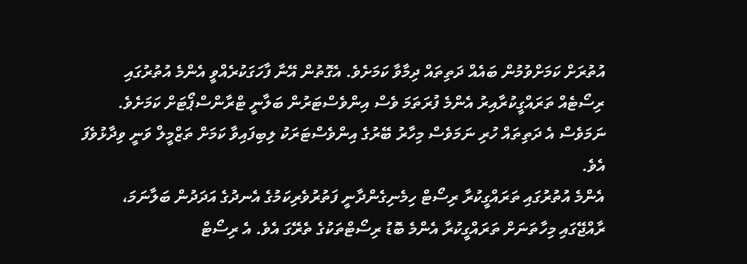އުތުރަށް ކަމަށްވުމުން ބައެއް ދަތިތައް ދިމާވާ ކަމަށެވެ. އެގޮތުން އޭނާ ފާހަގަކުރެއްވީ އެންމެ އުތުރުގައި ރިސޯޓެއް ތަރައްގީކުރާއިރު އެންމެ ފުރަތަމަ ވެސް އިންވެސްޓަރުން ބަލާނީ ޓްރާންސްޕޯޓަށް ކަމަށެވެ. ނަމަވެސް އެ ދަތިތައް ހުރި ނަމަވެސް މިހާރު ބޭރުގެ އިންވެސްޓަރަކު ލިބިފައިވާ ކަމަށް ތަޒްމީލް ވަނީ ވިދާޅުވެފަ އެވެ.
އެންމެ އުތުރުގައި ތަރައްގީކުރާ ރިސޯޓް ހިމެނިގެންދާނީ ފަތުރުވެރިކަމުގެ އެނދުގެ އަދަދުން ބަލާނަމަ، ރާއްޖޭގައި މިހާތަނަށް ތަރައްގީކުރާ އެންމެ ބޮޑު ރިސޯޓްތަކުގެ ތެރޭގަ އެވެ. އެ ރިސޯޓް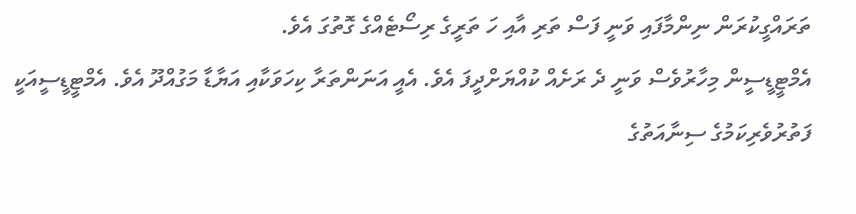ތަރައްގީކުރަން ނިންމާފައި ވަނީ ފަސް ތަރި އާއި ހަ ތަރީގެ ރިސޯޓެއްގެ ގޮތުގަ އެވެ.
އެމްޓީޑީސީން މިހާރުވެސް ވަނީ ދެ ރަށެއް ކުއްޔަށްދީފަ އެވެ. އެއީ އަނަންތަރާ ކިހަވަކާއި އަޔާޑާ މަގުއްދޫ އެވެ. އެމްޓީޑީސީއަކީ ފަތުރުވެރިކަމުގެ ސިނާއަތުގެ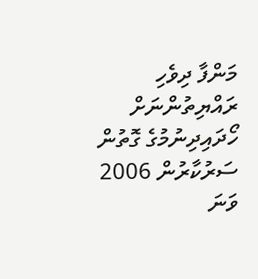މަންފާ ދިވެހި ރައްޔިތުންނަށް ހޯދައިދިނުމުގެ ގޮތުން ސަރުކާރުން 2006 ވަނަ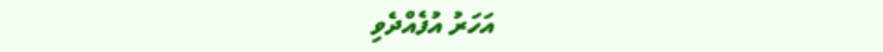އަހަރު އުފެއްދެވި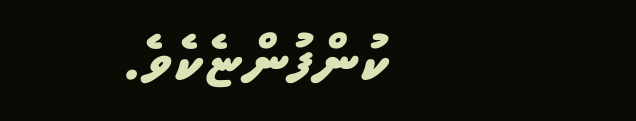ކުންފުންޏެކެވެ.